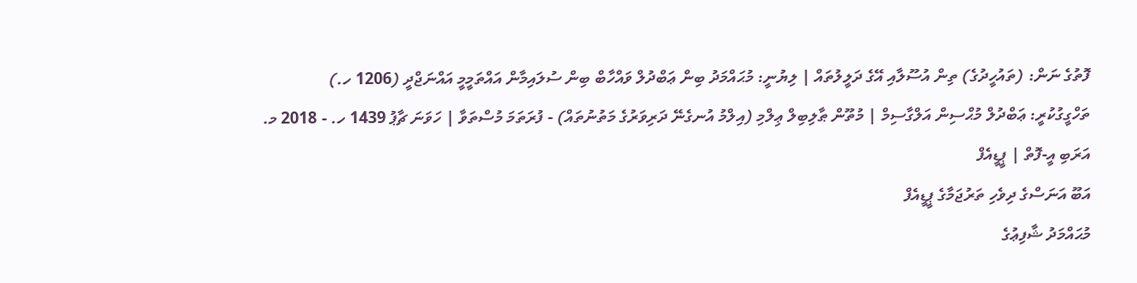ފޮތުގެ ނަން: (ތައުހީދުގެ) ތިން އުސޫލާއި އޭގެ ދަލީލުތައް | ލިޔުނީ: މުޙައްމަދު ބިން ޢަބްދުލް ވައްހާބް ބިން ސުލައިމާން އައްތަމީމީ އައްނަޖްދީ (1206 ހ.)
ތަހްގީގުކުރީ: ޢަބްދުލް މުޙްސިން އަލްގާސިމް | މުތޫން ޠާލިބިލް ޢިލްމި (އިލްމު އުނގެނޭ ދަރިވަރުގެ މަތުނުތައް) - ފުރަތަމަ މުސްތަވާ | ހަވަނަ ޗާޕު 1439 ހ. - 2018 މ.
އަރަބި އީ-ފޮތް | ޕީޑީއެފް
އަބޫ އަނަސްގެ ދިވެހި ތަރުޖަމާގެ ޕީޑީއެފް
މުޙައްމަދު ޝާފިޢުގެ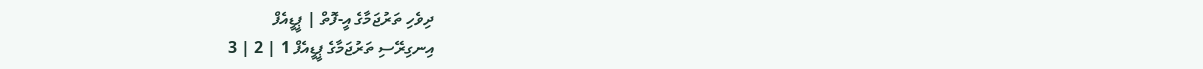ދިވެހި ތަރުޖަމާގެ އީ-ފޮތް | ޕީޑީއެފް
އިނގިރޭސި ތަރުޖަމާގެ ޕީޑީއެފް 1 | 2 | 3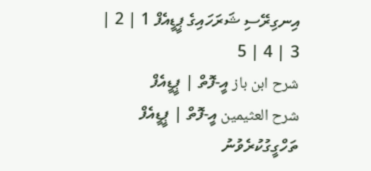އިނގިރޭސި ޝަރަހައިގެ ޕީޑީއެފް 1 | 2 | 3 | 4 | 5
شرح ابن باز އީ-ފޮތް | ޕީޑީއެފް
شرح العثيمين އީ-ފޮތް | ޕީޑީއެފް
ތަހްގީގުކުރެވުނު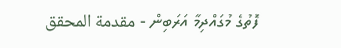ފޮތުގެ މުގައްދިމާ އަރަބިން - مقدمة المحقق